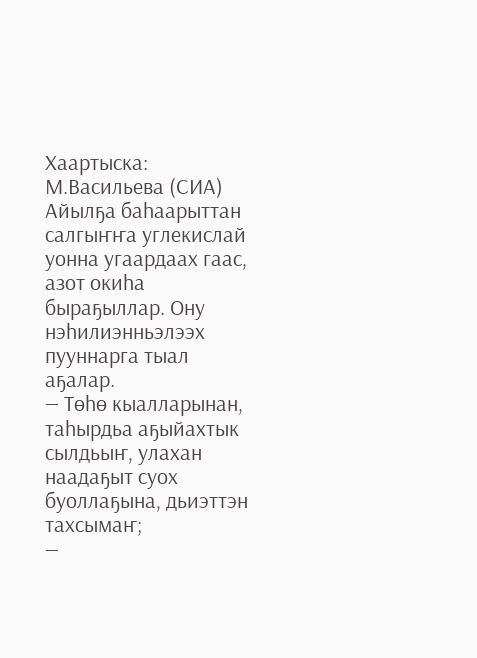Хаартыска: М.Васильева (СИА)
Айылҕа баһаарыттан салгыҥҥа углекислай уонна угаардаах гаас, азот окиһа быраҕыллар. Ону нэһилиэнньэлээх пууннарга тыал аҕалар.
— Төһө кыалларынан, таһырдьа аҕыйахтык сылдьыҥ, улахан наадаҕыт суох буоллаҕына, дьиэттэн тахсымаҥ;
—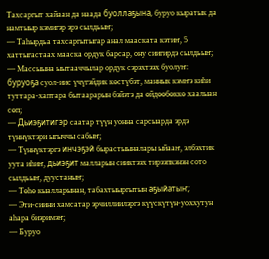Тахсаргыт хайаан да наада буоллаҕына, буруо кыратык да намтыыр кэмигэр эрэ сылдьыҥ;
— Таһырдьа тахсаргытыгар анал мааската кэтиҥ, 5 хаттыгастаах мааска ордук барсар, ону сиигирдэ сылдьыҥ;
— Массыына ыытааччылар ордук сэрэхтээх буолуҥ: буруоҕа суол-иис үчүгэйдик көстүбэт, маннык кэмҥэ киһи туттара-хаптара бытаарарын бэйэтэ да өйдөөбөккө хаалыан сөп;
— Дьиэҕитигэр саатар түүн уонна сарсыарда эрдэ түннүктэри ыгыччы сабыҥ;
— Түннүктэргэ инчэҕэй бырастыыналары ыйааҥ, элбэхтик уута иһиҥ, дьиэҕит малларын сииктээх тирээпкэнэн сото сылдьыҥ, дуустаныҥ;
— Төһө кыалларынан, табахтыыргытын аҕыйатыҥ;
— Эти-сиини хамсатар эрчиллиилэргэ күүскүтүн-уоххутун аһара биэримэҥ;
— Буруо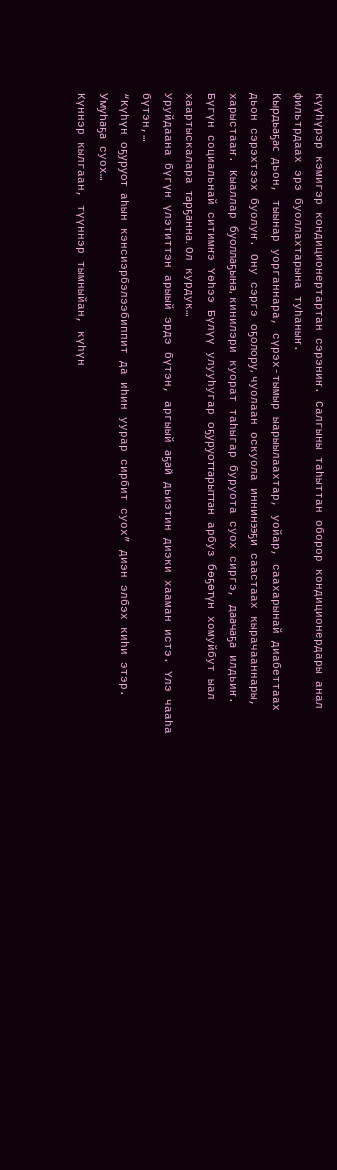күүһүрэр кэмигэр кондиционертартан сэрэниҥ. Салгыны таһыттан оборор кондиционердары анал фильтрдаах эрэ буоллахтарына туһаныҥ.
Кырдьаҕас дьон, тыынар уорганнара, сүрэх-тымыр ыарыылаахтар, уойар, саахарынай диабеттаах дьон сэрэхтээх буолуҥ. Ону сэргэ оҕолору, чуолаан оскуола иннинээҕи саастаах кырачааннары, харыстааҥ. Кыаллар буоллаҕына, кинилэри куорат таһыгар буруота суох сиргэ, даачаҕа илдьиҥ.
Бүгүн социальнай ситимҥэ Үөһээ Бүлүү улууһугар оҕуруоттарыттан арбуз бөҕөтүн хомуйбут ыал хаартыскалара тарҕанна. Ол курдук…
Уруйдаана бүгүн үлэтиттэн арыый эрдэ бүтэн, аргыый аҕай дьиэтин диэки хааман истэ. Үлэ чааһа бүтэн,…
“Күһүн оҕуруот аһын кэнсиэрбэлээбиппит да иһин уурар сирбит суох” диэн элбэх киһи этэр. Умуһаҕа суох…
Күннэр кылгаан, түүннэр тымныйан, күһүн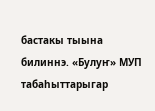бастакы тыына билиннэ. «Булуҥ» МУП табаһыттарыгар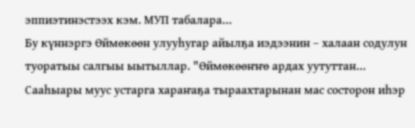эппиэтинэстээх кэм. МУП табалара…
Бу күннэргэ Өймөкөөн улууһугар айылҕа иэдээнин – халаан содулун туоратыы салгыы ыытыллар. "Өймөкөөҥҥө ардах уутуттан…
Сааһыары муус устарга хараҥаҕа тыраахтарынан мас состорон иһэр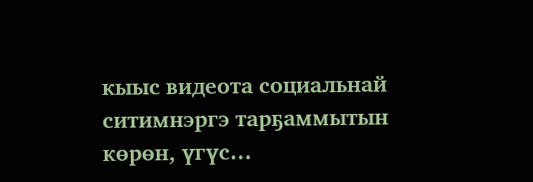кыыс видеота социальнай ситимнэргэ тарҕаммытын көрөн, үгүс…